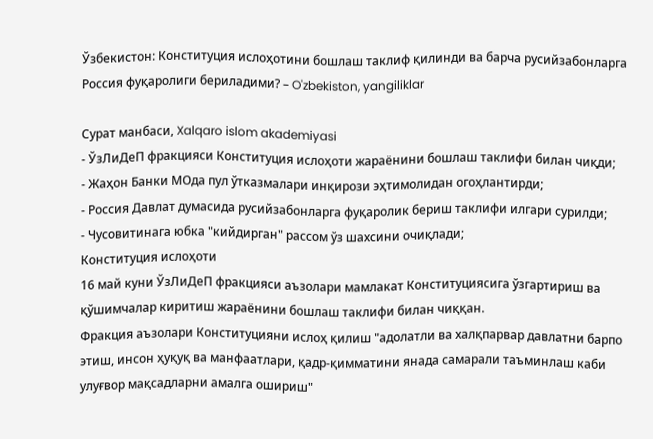Ўзбекистон: Конституция ислоҳотини бошлаш таклиф қилинди ва барча русийзабонларга Россия фуқаролиги бериладими? – O'zbekiston, yangiliklar

Сурат манбаси, Xalqaro islom akademiyasi
- ЎзЛиДеП фракцияси Конституция ислоҳоти жараёнини бошлаш таклифи билан чиқди;
- Жаҳон Банки МОда пул ўтказмалари инқирози эҳтимолидан огоҳлантирди;
- Россия Давлат думасида русийзабонларга фуқаролик бериш таклифи илгари сурилди;
- Чусовитинага юбка "кийдирган" рассом ўз шахсини очиқлади;
Конституция ислоҳоти
16 май куни ЎзЛиДеП фракцияси аъзолари мамлакат Конституциясига ўзгартириш ва қўшимчалар киритиш жараёнини бошлаш таклифи билан чиққан.
Фракция аъзолари Конституцияни ислоҳ қилиш "адолатли ва халқпарвар давлатни барпо этиш, инсон ҳуқуқ ва манфаатлари, қадр-қимматини янада самарали таъминлаш каби улуғвор мақсадларни амалга ошириш"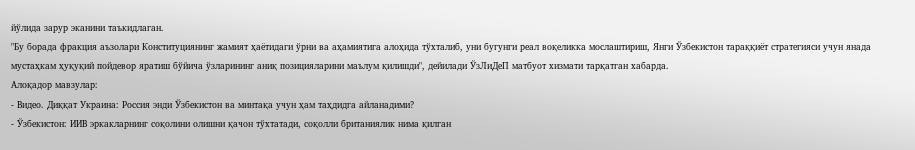йўлида зарур эканини таъкидлаган.
"Бу борада фракция аъзолари Конституциянинг жамият ҳаётидаги ўрни ва аҳамиятига алоҳида тўхталиб, уни бугунги реал воқеликка мослаштириш, Янги Ўзбекистон тараққиёт стратегияси учун янада мустаҳкам ҳуқуқий пойдевор яратиш бўйича ўзларининг аниқ позицияларини маълум қилишди", дейилади ЎзЛиДеП матбуот хизмати тарқатган хабарда.
Алоқадор мавзулар:
- Видео. Диққат Украина: Россия энди Ўзбекистон ва минтақа учун ҳам таҳдидга айланадими?
- Ўзбекистон: ИИВ эркакларнинг соқолини олишни қачон тўхтатади, соқолли британиялик нима қилган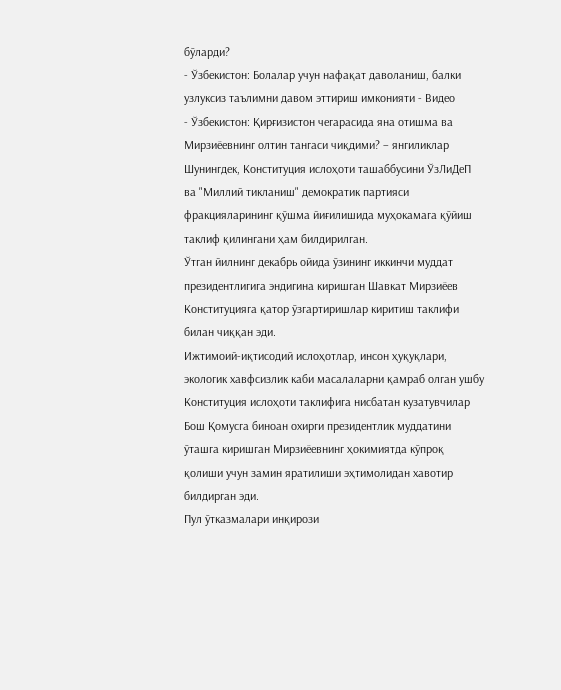бўларди?
- Ўзбекистон: Болалар учун нафақат даволаниш, балки узлуксиз таълимни давом эттириш имконияти - Видео
- Ўзбекистон: Қирғизистон чегарасида яна отишма ва Мирзиёевнинг олтин тангаси чиқдими? – янгиликлар
Шунингдек, Конституция ислоҳоти ташаббусини ЎзЛиДеП ва "Миллий тикланиш" демократик партияси фракцияларининг қўшма йиғилишида муҳокамага қўйиш таклиф қилингани ҳам билдирилган.
Ўтган йилнинг декабрь ойида ўзининг иккинчи муддат президентлигига эндигина киришган Шавкат Мирзиёев Конституцияга қатор ўзгартиришлар киритиш таклифи билан чиққан эди.
Ижтимоий-иқтисодий ислоҳотлар, инсон ҳуқуқлари, экологик хавфсизлик каби масалаларни қамраб олган ушбу Конституция ислоҳоти таклифига нисбатан кузатувчилар Бош Қомусга биноан охирги президентлик муддатини ўташга киришган Мирзиёевнинг ҳокимиятда кўпроқ қолиши учун замин яратилиши эҳтимолидан хавотир билдирган эди.
Пул ўтказмалари инқирози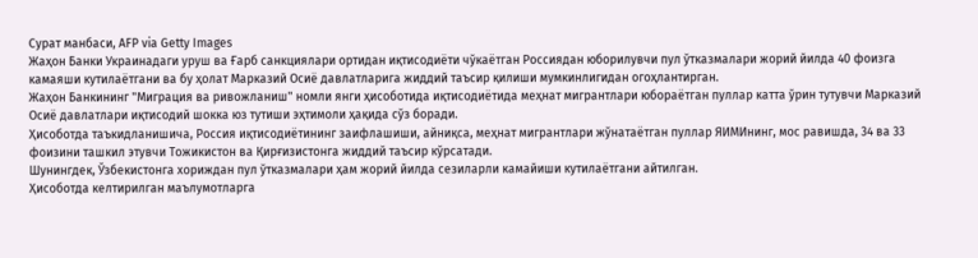Сурат манбаси, AFP via Getty Images
Жаҳон Банки Украинадаги уруш ва Ғарб санкциялари ортидан иқтисодиёти чўкаётган Россиядан юборилувчи пул ўтказмалари жорий йилда 40 фоизга камаяши кутилаётгани ва бу ҳолат Марказий Осиё давлатларига жиддий таъсир қилиши мумкинлигидан огоҳлантирган.
Жаҳон Банкининг "Миграция ва ривожланиш" номли янги ҳисоботида иқтисодиётида меҳнат мигрантлари юбораётган пуллар катта ўрин тутувчи Марказий Осиё давлатлари иқтисодий шокка юз тутиши эҳтимоли ҳақида сўз боради.
Ҳисоботда таъкидланишича, Россия иқтисодиётининг заифлашиши, айниқса, меҳнат мигрантлари жўнатаётган пуллар ЯИМИнинг, мос равишда, 34 ва 33 фоизини ташкил этувчи Тожикистон ва Қирғизистонга жиддий таъсир кўрсатади.
Шунингдек, Ўзбекистонга хориждан пул ўтказмалари ҳам жорий йилда сезиларли камайиши кутилаётгани айтилган.
Ҳисоботда келтирилган маълумотларга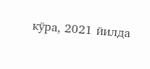кўра, 2021 йилда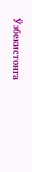Ўзбекистонга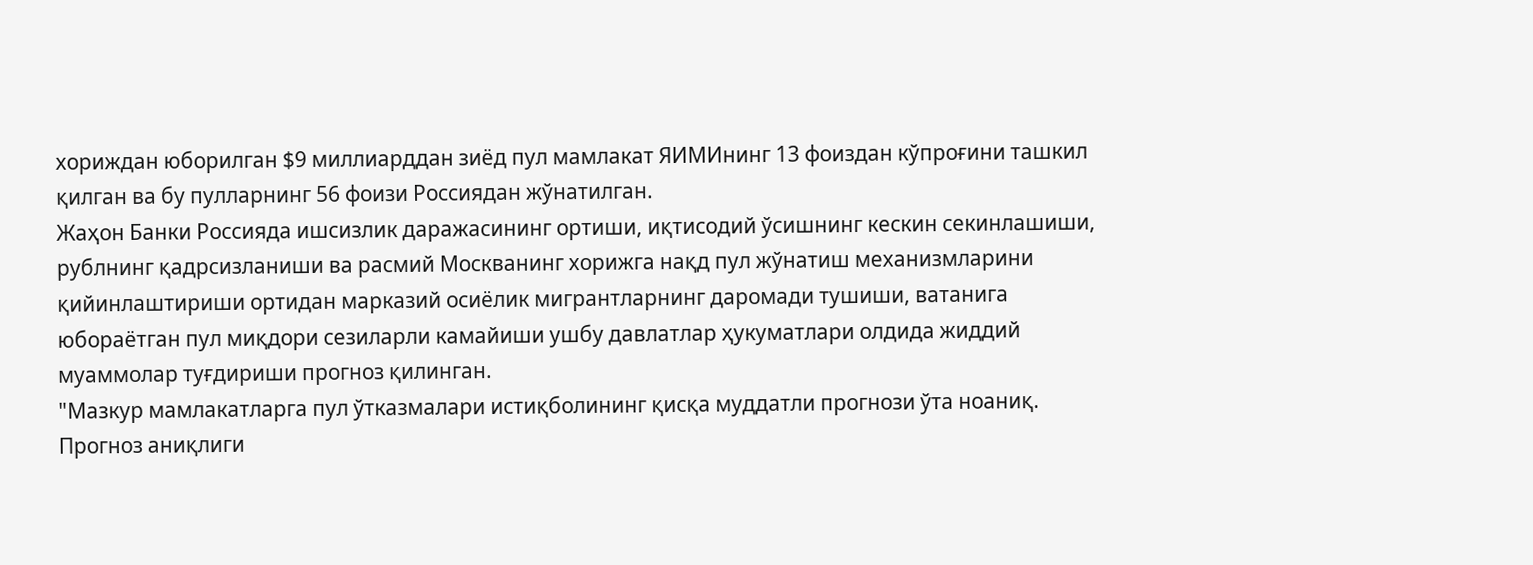хориждан юборилган $9 миллиарддан зиёд пул мамлакат ЯИМИнинг 13 фоиздан кўпроғини ташкил қилган ва бу пулларнинг 56 фоизи Россиядан жўнатилган.
Жаҳон Банки Россияда ишсизлик даражасининг ортиши, иқтисодий ўсишнинг кескин секинлашиши, рублнинг қадрсизланиши ва расмий Москванинг хорижга нақд пул жўнатиш механизмларини қийинлаштириши ортидан марказий осиёлик мигрантларнинг даромади тушиши, ватанига юбораётган пул миқдори сезиларли камайиши ушбу давлатлар ҳукуматлари олдида жиддий муаммолар туғдириши прогноз қилинган.
"Мазкур мамлакатларга пул ўтказмалари истиқболининг қисқа муддатли прогнози ўта ноаниқ. Прогноз аниқлиги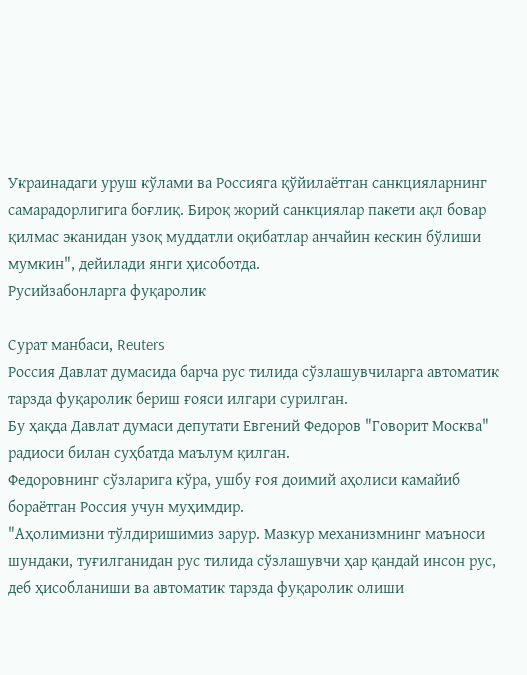Украинадаги уруш кўлами ва Россияга қўйилаётган санкцияларнинг самарадорлигига боғлиқ. Бироқ жорий санкциялар пакети ақл бовар қилмас эканидан узоқ муддатли оқибатлар анчайин кескин бўлиши мумкин", дейилади янги ҳисоботда.
Русийзабонларга фуқаролик

Сурат манбаси, Reuters
Россия Давлат думасида барча рус тилида сўзлашувчиларга автоматик тарзда фуқаролик бериш ғояси илгари сурилган.
Бу ҳақда Давлат думаси депутати Евгений Федоров "Говорит Москва" радиоси билан суҳбатда маълум қилган.
Федоровнинг сўзларига кўра, ушбу ғоя доимий аҳолиси камайиб бораётган Россия учун муҳимдир.
"Аҳолимизни тўлдиришимиз зарур. Мазкур механизмнинг маъноси шундаки, туғилганидан рус тилида сўзлашувчи ҳар қандай инсон рус, деб ҳисобланиши ва автоматик тарзда фуқаролик олиши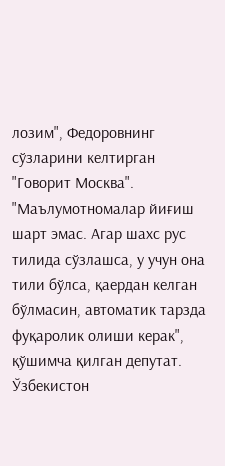лозим", Федоровнинг сўзларини келтирган "Говорит Москва".
"Маълумотномалар йиғиш шарт эмас. Агар шахс рус тилида сўзлашса, у учун она тили бўлса, қаердан келган бўлмасин, автоматик тарзда фуқаролик олиши керак", қўшимча қилган депутат.
Ўзбекистон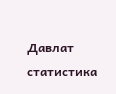Давлат статистика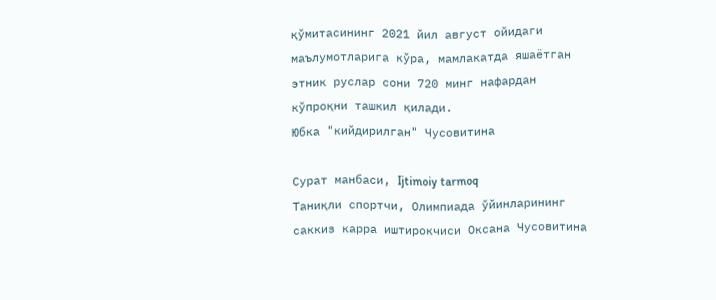қўмитасининг 2021 йил август ойидаги маълумотларига кўра, мамлакатда яшаётган этник руслар сони 720 минг нафардан кўпроқни ташкил қилади.
Юбка "кийдирилган" Чусовитина

Сурат манбаси, Ijtimoiy tarmoq
Таниқли спортчи, Олимпиада ўйинларининг саккиз карра иштирокчиси Оксана Чусовитина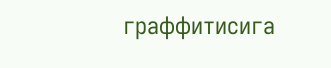граффитисига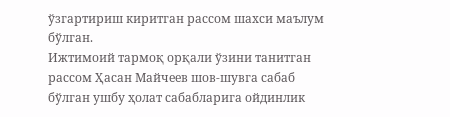ўзгартириш киритган рассом шахси маълум бўлган.
Ижтимоий тармоқ орқали ўзини танитган рассом Ҳасан Майчеев шов-шувга сабаб бўлган ушбу ҳолат сабабларига ойдинлик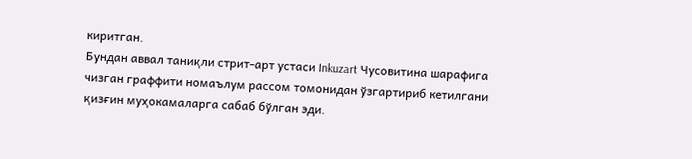киритган.
Бундан аввал таниқли стрит-арт устаси Inkuzart Чусовитина шарафига чизган граффити номаълум рассом томонидан ўзгартириб кетилгани қизғин муҳокамаларга сабаб бўлган эди.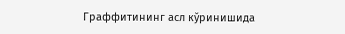Граффитининг асл кўринишида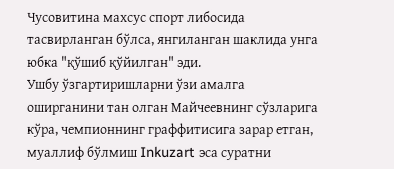Чусовитина махсус спорт либосида тасвирланган бўлса, янгиланган шаклида унга юбка "қўшиб қўйилган" эди.
Ушбу ўзгартиришларни ўзи амалга оширганини тан олган Майчеевнинг сўзларига кўра, чемпионнинг граффитисига зарар етган, муаллиф бўлмиш Inkuzart эса суратни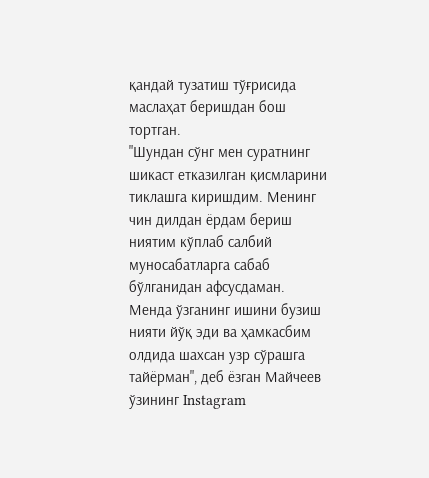қандай тузатиш тўғрисида маслаҳат беришдан бош тортган.
"Шундан сўнг мен суратнинг шикаст етказилган қисмларини тиклашга киришдим. Менинг чин дилдан ёрдам бериш ниятим кўплаб салбий муносабатларга сабаб бўлганидан афсусдаман. Менда ўзганинг ишини бузиш нияти йўқ эди ва ҳамкасбим олдида шахсан узр сўрашга тайёрман", деб ёзган Майчеев ўзининг Instagram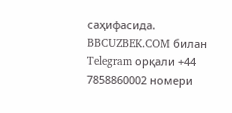саҳифасида.
BBCUZBEK.COM билан Telegram орқали +44 7858860002 номери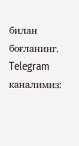билан боғланинг.
Telegram каналимиз: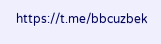https://t.me/bbcuzbek